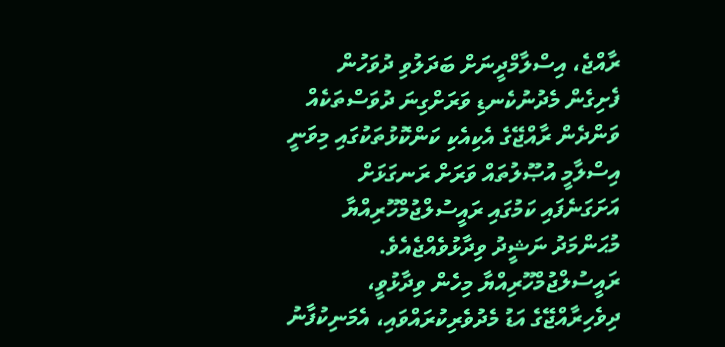ރާއްޖެ، އިސްލާމްދީނަށް ބަދަލުވި ދުވަހުން ފެށިގެން މެދުނުކެނޑި ވަރަށްގިނަ ދުވަސްތަކެއް ވަންދެން ރާއްޖޭގެ އެކިއެކި ކަންކޮޅުތަކުގައި މިވަނީ އިސްލާމީ އުޞޫލުތައް ވަރަށް ރަނގަޅަށް އަށަގަނެފައި ކަމުގައި ރައީސުލްޖުމްހޫރިއްޔާ މުޙަންމަދު ނަޝީދު ވިދާޅުވެއްޖެއެވެ. ރައީސުލްޖުމްހޫރިއްޔާ މިހެން ވިދާޅުވީ، ދިވެހިރާއްޖޭގެ އަޑު މެދުވެރިކުރައްވައި، އެމަނިކުފާނު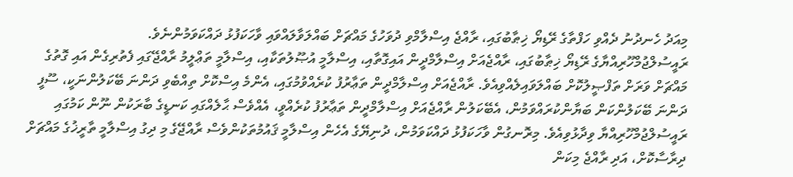މިއަދު ހެނދުނު ދެއްވި ހަފްތާގެ ރޭޑިޔޯ ޚިޠާބުގައި، ރާއްޖެ އިސްލާމްވި ދުވަހުގެ މައްޗަށް ބައްލަވާލައްވައި ވާހަކަފުޅު ދައްކަވަމުންނެވެ.
ރައީސުލްޖުމްހޫރިއްޔާގެ ރޭޑިޔޯ ޚިޠާބުގައި، ރާއްޖެއަށް އިސްލާމްދީން އައިގޮތާއި، އިސްލާމީ އުޞޫލުތަކާއި، އިސްލާމީ ތަޢްލީމު ރާއްޖޭގައި ފެތުރިގެން އައި ގޮތުގެ މައްޗަށް ވަރަށް ތަފްޞީލުކޮށް ބައްލަވައިލެއްވިއެވެ. ރާއްޖެއަށް އިސްލާމްދީން ތަޢާރުފު ކުރެއްވުމުގައި، އެންމެ އިސްކޮށް ތިއްބެވި ދަންނަ ބޭކަލުންނަކީ، ސޫފީ ދަންނަ ބޭކަލުންކަން ބަޔާންކުރައްވަމުން، އެބޭކަލުން ރާއްޖެއަށް އިސްލާމްދީން ތަޢާރުފު ކުރެއްވީ، އެއްވެސް ޙާލެއްގައި ކަނޑީގެ ބާރަކުން ނޫން ކަމުގައި ރައީސުލްޖުމްހޫރިއްޔާ ވިދާޅުވިއެވެ. މިރޮނގުން ވާހަކަފުޅު ދައްކަވަމުން، ދުނިޔޭގެ އެހެން އިސްލާމީ ޤައުމުތަކުންވެސް ރާއްޖޭގެ މި ދިގު އިސްލާމީ ތާރީޚުގެ މައްޗަށް ދިރާސާކޮށް، އަދި ރާއްޖެ މިކަން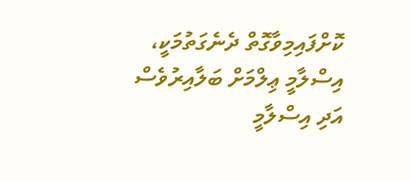ކޮށްފައިމިވާގޮތް ދެނެގަތުމަކީ، އިސްލާމީ ޢިލްމަށް ބަލާއިރުވެސް އަދި އިސްލާމީ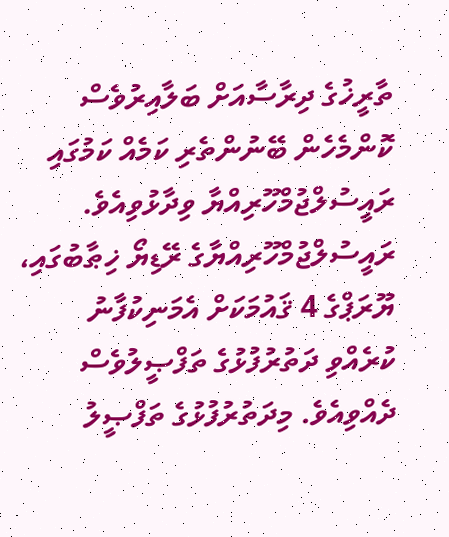ތާރީޚުގެ ދިރާސާއަށް ބަލާއިރުވެސް ކޮންމެހެން ބޭނުންތެރި ކަމެއް ކަމުގައި ރައީސުލްޖުމްހޫރިއްޔާ ވިދާޅުވިއެވެ.
ރައީސުލްޖުމްހޫރިއްޔާގެ ރޭޑިޔޯ ޚިޠާބުގައި، ޔޫރަޕްގެ 4 ޤައުމަކަށް އެމަނިކުފާނު ކުރެއްވި ދަތުރުފުޅުގެ ތަފްޞީލުވެސް ދެއްވިއެވެ. މިދަތުރުފުޅުގެ ތަފްޞީލު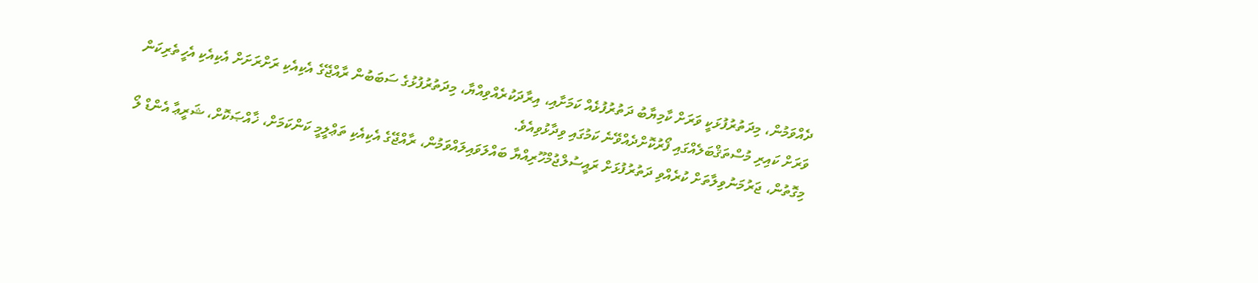ދެއްވަމުން، މިދަތުރުފުޅަކީ ވަރަށް ކާމިޔާބު ދަތުރުފުޅެއް ކަމަށާއި، އިރާދަކުރެއްވިއްޔާ، މިދަތުރުފުޅުގެ ސަބަބުން ރާއްޖޭގެ އެކިއެކި ރަށްރަށަށް އެކިއެކި އެހީތެރިކަން ވަރަށް ކައިރި މުސްތަޤްބަލެއްގައި ފޯރުކޮށްދެއްވޭނެ ކަމުގައި ވިދާޅުވިއެވެ.
މިގޮތުން، ޖަރުމަނުވިލާތަށް ކުރެއްވި ދަތުރުފުޅަށް ރައީސުލްޖުމްހޫރިއްޔާ ބައްލަވައިލައްވަމުން، ރާއްޖޭގެ އެކިއެކި ތަޢްލީމީ ކަންކަމަށް، ޚާއްޞަކޮށް، ޝަރީޢާ އެންޑް ލޯ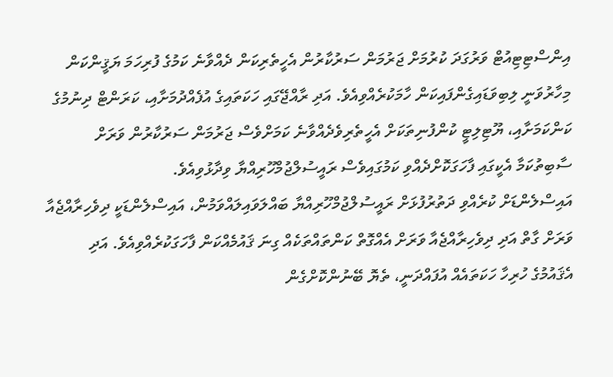އިންސްޓިޓިއުޓް ވަރުގަދަ ކުރުމަށް ޖަރުމަން ސަރުކާރުން އެހީތެރިކަން ދެއްވާނެ ކަމުގެ ފުރިހަމަ ޔަޤީންކަން މިހާރުވަނީ ލިބިވަޑައިގެންފައިކަން ހާމަކުރެއްވިއެވެ. އަދި ރާއްޖޭގައި ހަކަތައިގެ އުފެއްދުމަށާއި، ކަރަންޓް ދިނުމުގެ ކަންކަމަށާއި، ޔޫޓިލިޓީ ކުންފުނިތަކަށް އެހީތެރިވެދެއްވާނެ ކަމަށްވެސް ޖަރުމަން ސަރުކާރުން ވަރަށް ސާބިތުކަމާ އެކީގައި ފާހަގަކޮށްދެއްވި ކަމުގައިވެސް ރައީސުލްޖުމްހޫރިއްޔާ ވިދާޅުވިއެވެ.
އައިސްލެންޑަށް ކުރެއްވި ދަތުރުފުޅަށް ރައީސުލްޖުމްހޫރިއްޔާ ބައްލަވައިލައްވަމުން، އައިސްލެންޑަކީ ދިވެހިރާއްޖެއާ ވަރަށް ގާތް އަދި ދިވެހިރާއްޖެއާ ވަރަށް އެއްގޮތް ކަންތައްތަކެއް ގިނަ ޤައުމެއްކަން ފާހަގަކުރެއްވިއެވެ. އަދި އެޤައުމުގެ ހުރިހާ ހަކަތައެއް އުފައްދަނީ، ތެޔޮ ބޭނުންކޮށްގެން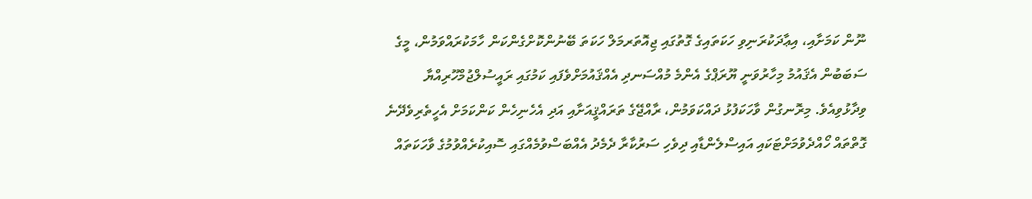ނޫން ކަމަށާއި، އިޢާދަކުރަނިވި ހަކަތައިގެ ގޮތުގައި ޖިއޮތަރމަލް ހަކަތަ ބޭނުންކޮށްގެންކަން ހާމަކުރައްވަމުން، މީގެ ސަބަބުން އެޤައުމު މިހާރުވަނީ ޔޫރަޕްގެ އެންމެ މުއްސަނދި އެއްޤައުމަށްވެފައި ކަމުގައި ރައީސުލްޖުމްހޫރިއްޔާ ވިދާޅުވިއެވެ. މިރޮނގުން ވާހަކަފުޅު ދައްކަވަމުން، ރާއްޖޭގެ ތަރައްޤީއަށާއި އަދި އެހެނިހެން ކަންކަމަށް އެހީތެރިވެދޭނެ ގޮތްތައް ހޯއްދެވުމަށްޓަކައި އައިސްލެންޑާއި ދިވެހި ސަރުކާރާ ދެމެދު އެއްބަސްވުމެއްގައި ސޮއިކުރެއްވުމުގެ ވާހަކަތައް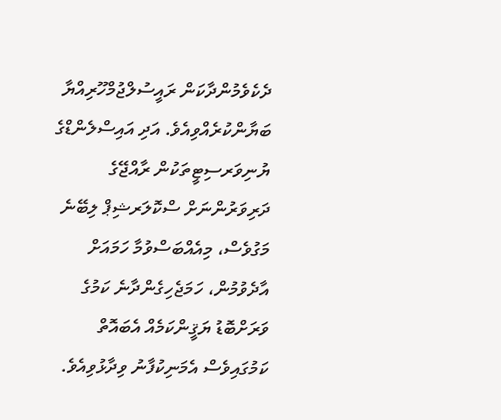ދެކެވެމުންދާކަން ރައީސުލްޖުމްހޫރިއްޔާ ބަޔާންކުރެއްވިއެވެ. އަދި އައިސްލެންޑްގެ ޔުނިވަރސިޓީތަކުން ރާއްޖޭގެ ދަރިވަރުންނަށް ސްކޮލަރޝިޕް ލިބޭނެ މަގުވެސް، މިއެއްބަސްވުމާ ހަމައަށް އާދެވުމުން، ހަމަޖެހިގެންދާނެ ކަމުގެ ވަރަށްބޮޑު ޔަޤީންކަމެއް އެބައޮތް ކަމުގައިވެސް އެމަނިކުފާނު ވިދާޅުވިއެވެ.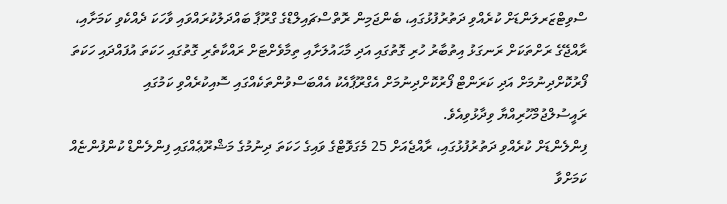ސްވިޓްޒަރލަންޑަށް ކުރެއްވި ދަތުރުފުޅުގައި، ބެންޖަމިން ރޮތްސްޗައިލްޑްގެ ގްރޫޕާ ބައްދަލުކުރައްވައި ވާހަކަ ދެއްކެވި ކަމަށާއި، ރާއްޖޭގެ ރަށްތަކަށް ރަނގަޅު އިތުބާރު ހުރި ގޮތުގައި އަދި މާޙައުލަށާއި ތިމާވެށްޓަށް ރައްކާތެރި ގޮތުގައި ހަކަތަ އުފައްދައި ހަކަތަ ފޯރުކޮށްދިނުމަށް އަދި ކަރަންޓް ފޯރުކޮށްދިނުމަށް އެގްރޫޕާއެކު އެއްބަސްވުންތަކެއްގައި ސޮއިކުރެއްވި ކަމުގައި ރައީސުލްޖުމްހޫރިއްޔާ ވިދާޅުވިއެވެ.
ފިންލެންޑަށް ކުރެއްވި ދަތުރުފުޅުގައި، ރާއްޖެއަށް 25 މެގަވޮޓްގެ ވައިގެ ހަކަތަ ދިނުމުގެ މަޝްރޫޢެއްގައި ފިންލެންޑް ކުންފުންޏެއް ކަމަށްވާ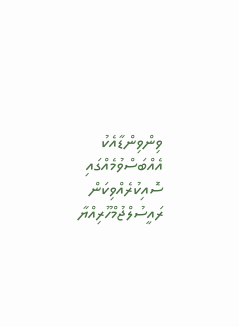ވިންވިންޑާއެކު އެއްބަސްވުމެއްގައި ސޮއިކުރެއްވިކަން ރައީސުލްޖުމްހޫރިއްޔާ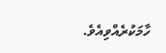ހާމަކުރެއްވިއެވެ.